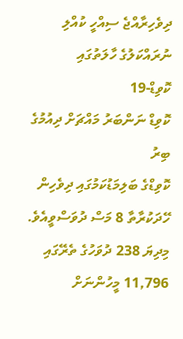ދިވެހިރާއްޖެ ސިއްހީ ކުއްލި ނުރައްކަލުގެ ހާލަތުގައި
ކޮވިޑް-19
ކޮވިޑް ނަންބަރު މައްޗަށް ދިއުމުގެ ބިރު
ކޮވިޑްގެ ބަލިމަޑުކަމުގައި ދިވެހިން ހޭދަކުރާތާ 8 މަސް ދުވަސްވީއެވެ. މިދިޔަ 238 ދުވަހުގެ ތެރޭގައި 11,796 މީހުންނަށް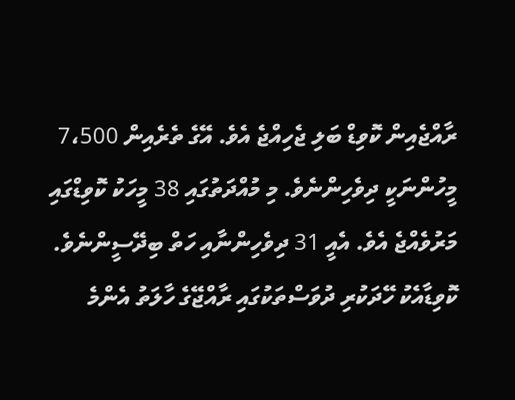ރާއްޖެއިން ކޮވިޑް ބަލި ޖެހިއްޖެ އެވެ. އޭގެ ތެރެއިން 7،500 މީހުންނަކީ ދިވެހިންނެވެ. މި މުއްދަތުގައި 38 މީހަކު ކޮވިޑްގައި މަރުވެއްޖެ އެވެ. އެއީ 31 ދިވެހިންނާއި ހަތް ބިދޭސީންނެވެ.
ކޮވިޑާއެކު ހޭދަކުރި ދުވަސްތަކުގައި ރާއްޖޭގެ ހާލަތު އެންމެ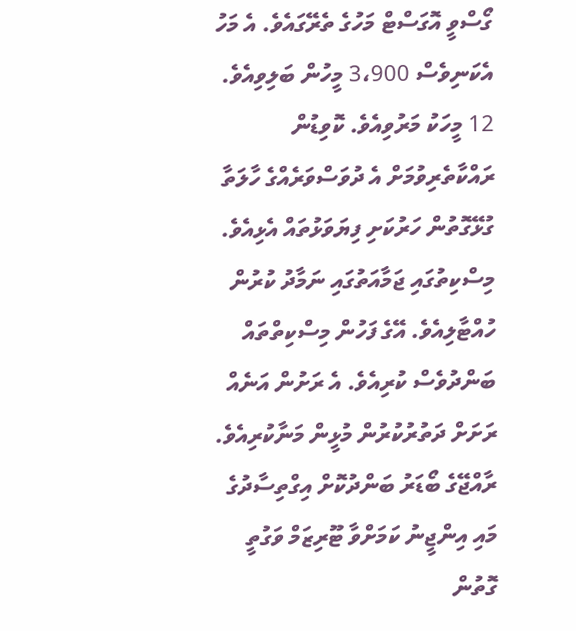ގޯސްވީ އޮގަސްޓް މަހުގެ ތެރޭގައެވެ. އެ މަހު އެކަނިވެސް 3،900 މީހުން ބަލިވިއެވެ. 12 މީހަކު މަރުވިއެވެ. ކޮވިޑުން ރައްކާތެރިވުމަށް އެ ދުވަސްވަރެއްގެ ހާލަތާ ގުޅޭގޮތުން ހަރުކަށި ފިޔަވަޅުތައް އެޅިއެވެ. މިސްކިތުގައި ޖަމާއަތުގައި ނަމާދު ކުރުން ހުއްޓާލިއެވެ. އޭގެ ފަހުން މިސްކިތްތައް ބަންދުވެސް ކުރިއެވެ. އެ ރަށުން އަނެއް ރަށަށް ދަތުރުކުރުން މުޅީން މަނާކުރިއެވެ. ރާއްޖޭގެ ބޯޑަރު ބަންދުކޮށް އިގްތިސާދުގެ މައި އިންޖީނު ކަމަށްވާ ޓޫރިޒަމް ވަގުތީ ގޮތުން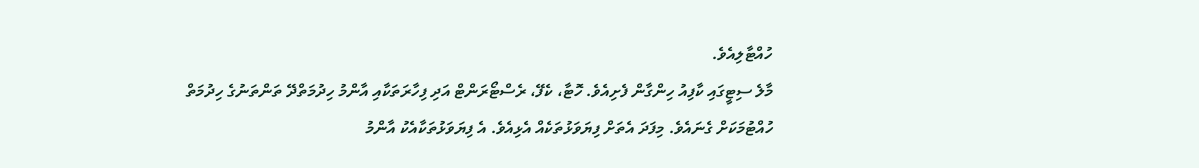ހުއްޓާލިއެވެ.
މާލެ ސިޓީގައި ކާފިއު ހިންގާން ފެށިއެވެ. ހޮޓާ، ކެފޭ، ރެސްޓޯރަންޓް އަދި ފިހާރަތަކާއި އާންމު ހިދުމަތްދޭ ތަންތަނުގެ ހިދުމަތް ހުއްޓުމަކަށް ގެނައެވެ. މިފަދަ އެތަށް ފިޔަވަޅުތަކެއް އެޅިއެވެ. އެ ފިޔަވަޅުތަކާއެކު އާންމު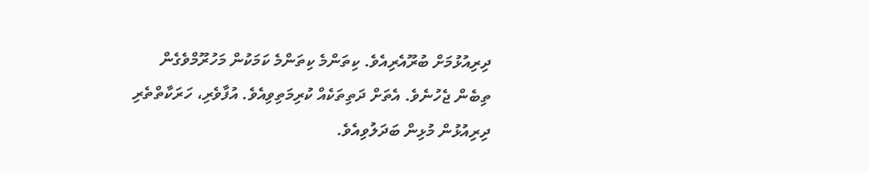ދިރިއުޅުމަށް ބުރޫއެރިއެވެ. ކިތަންމެ ކިތަންމެ ކަމަކުން މަހުރޫމްވެގެން ތިބެން ޖެހުނެވެ. އެތަށް ދަތިތަކެއް ކުރިމަތިވިއެވެ. އުފާވެރި، ހަރަކާތްތެރި ދިރިއުޅުން މުޅިން ބަދަލުވިއެވެ.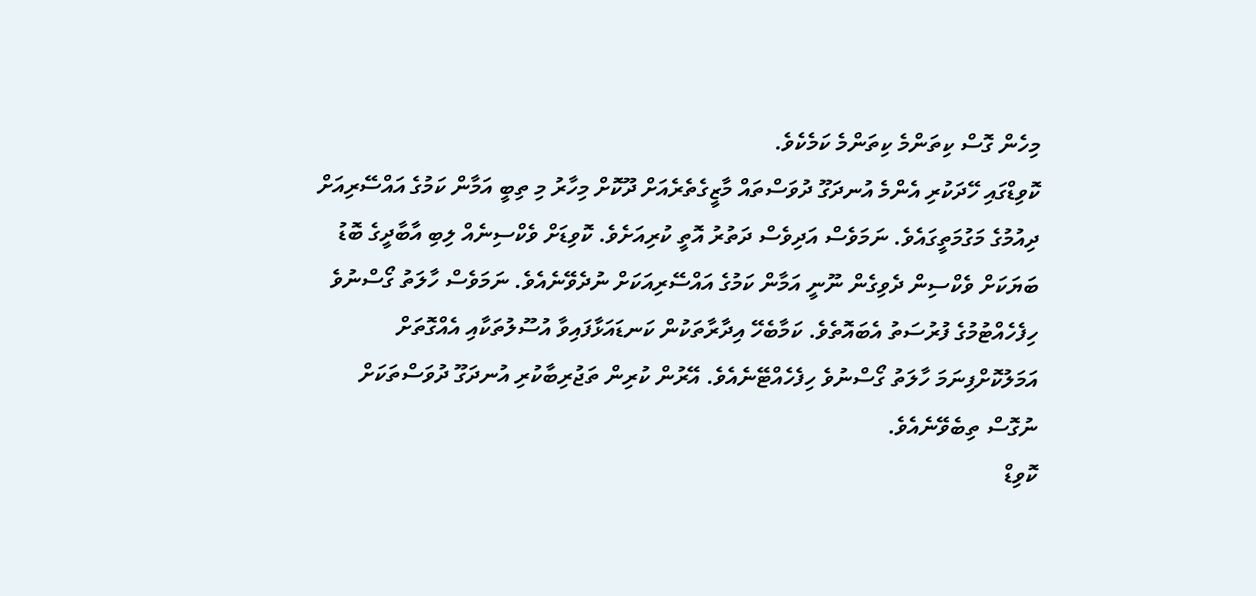މިހެން ގޮސް ކިތަންމެ ކިތަންމެ ކަމެކެވެ.
ކޮވިޑްގައި ހޭދަކުރި އެންމެ އުނދަގޫ ދުވަސްތައް މާޒީގެތެރެއަށް ދޫކޮށް މިހާރު މި ތިބީ އަމާން ކަމުގެ އައްސޭރިއަށް ދިއުމުގެ މަގުމަތީގައެވެ. ނަމަވެސް އަދިވެސް ދަތުރު އޮތީ ކުރިއަށެވެ. ކޮވިޑަށް ވެކްސިނެއް ލިބި އާބާދީގެ ބޮޑު ބަޔަކަށް ވެކްސިން ދެވިގެން ނޫނީ އަމާން ކަމުގެ އައްސޭރިއަކަށް ނުދެވޭނެއެވެ. ނަމަވެސް ހާލަތު ގޯސްނުވެ ހިފެހެއްޓުމުގެ ފުރުސަތު އެބައޮތެވެ. ކަމާބެހޭ އިދާރާތަކުން ކަނޑައަޅާފައިވާ އުސޫލުތަކާއި އެއްގޮތަށް އަމަލުކޮށްފިނަމަ ހާލަތު ގޯސްނުވެ ހިފެހެއްޓޭނެއެވެ. އޭރުން ކުރިން ތަޖުރިބާކުރި އުނދަގޫ ދުވަސްތަކަށް ނުގޮސް ތިބެވޭނެއެވެ.
ކޮވިޑް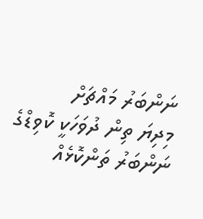ނަންބަރު މައްޗަށް
މިދިޔަ ތިން ދުވަހަކީ ކޮވިޑްގެ ނަންބަރު ތަންކޮޅެއް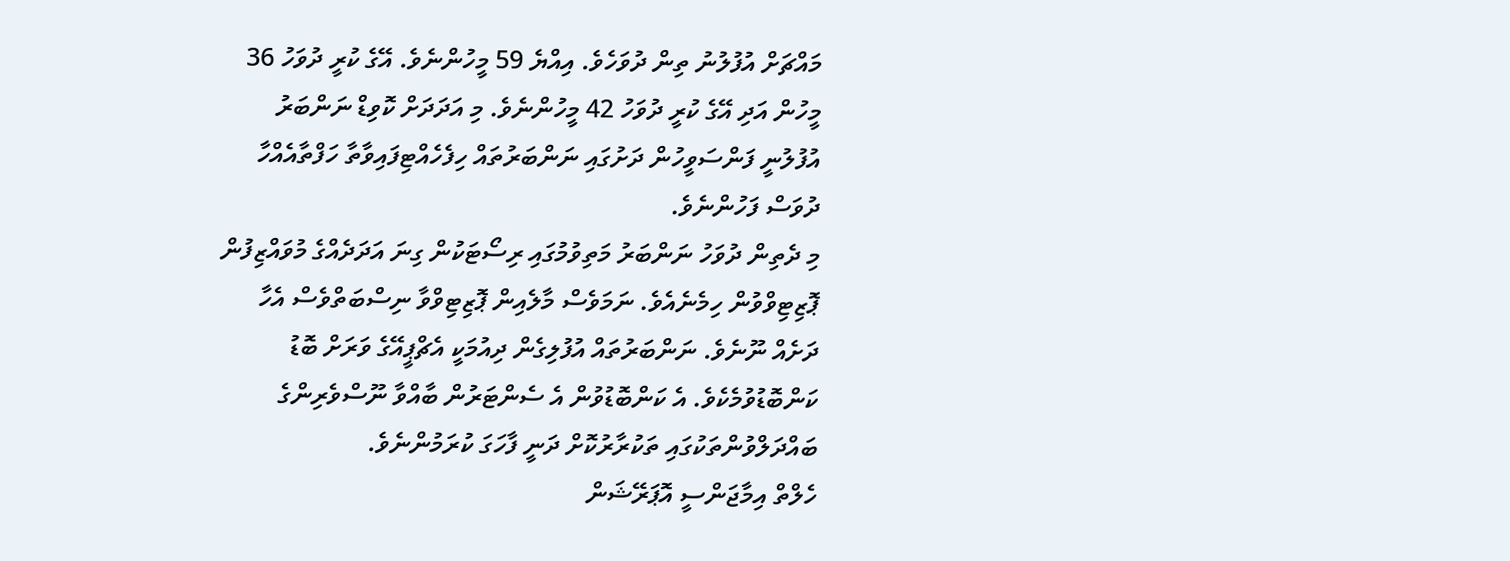މައްޗަށް އުފުލުނު ތިން ދުވަހެވެ. އިއްޔެ 59 މީހުންނެވެ. އޭގެ ކުރީ ދުވަހު 36 މީހުން އަދި އޭގެ ކުރީ ދުވަހު 42 މީހުންނެވެ. މި އަދަދަށް ކޮވިޑް ނަންބަރު އުފުލުނީ ފަންސަވީހުން ދަށުގައި ނަންބަރުތައް ހިފެހެއްޓިފައިވާތާ ހަފްތާއެއްހާ ދުވަސް ފަހުންނެވެ.
މި ދެތިން ދުވަހު ނަންބަރު މަތިވުމުގައި ރިސޯޓަކުން ގިނަ އަދަދެއްގެ މުވައްޒިފުން ޕޮޒިޓިވްވުން ހިމެނެއެވެ. ނަމަވެސް މާލެއިން ޕޮޒިޓިވްވާ ނިސްބަތްވެސް އެހާ ދަށެއް ނޫނެވެ. ނަންބަރުތައް އުފުލިގެން ދިއުމަކީ އެޗްޕީއޭގެ ވަރަށް ބޮޑު ކަންބޮޑުވުމެކެވެ. އެ ކަންބޮޑުވުން އެ ސެންޓަރުން ބާއްވާ ނޫސްވެރިންގެ ބައްދަލްވުންތަކުގައި ތަކުރާރުކޮށް ދަނީ ފާހަގަ ކުރަމުންނެވެ.
ހެލްތް އިމާޖަންސީ އޮޕަރޭޝަން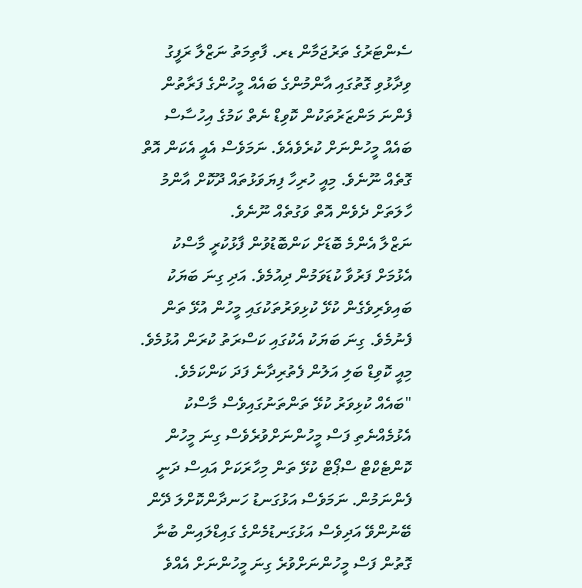ސެންޓަރުގެ ތަރުޖަމާން ޑރ. ފާތިމަތު ނަޒްލާ ރަފީގު ވިދާޅުވި ގޮތުގައި އާންމުންގެ ބައެއް މީހުންގެ ފަރާތުން ފެންނަ މަންޒަރުތަކުން ކޮވިޑް ނެތް ކަމުގެ އިހުސާސް ބައެއް މީހުންނަށް ކުރެވެއެވެ. ނަމަވެސް އެއީ އެކަން އޮތް ގޮތެއް ނޫނެވެ. މިއީ ހުރިހާ ފިޔަވަޅުތައް ދޫކޮށް އާންމު ހާލަތަށް ދެވެން އޮތް ވަގުތެއް ނޫނެވެ.
ނަޒްލާ އެންމެ ބޮޑަށް ކަންބޮޑުވުން ފާޅުކުރީ މާސްކު އެޅުމަށް ފަރުވާ ކުޑަވަމުން ދިއުމެވެ. އަދި ގިނަ ބަޔަކު ބައިވެރިވެގެން ކުޅޭ ކުޅިވަރުތަކުގައި މީހުން އުޅޭ ތަން ފެނުމެވެ. ގިނަ ބަޔަކު އެކުގައި ކަސްރަތު ކުރަން އުޅުމެވެ. މިއީ ކޮވިޑް ބަލި އަލުން ފެތުރިދާނެ ފަދަ ކަންކަމެވެ.
"ބައެއް ކުޅިވަރު ކުޅޭ ތަންތަނުގައިވެސް މާސްކު އެޅުމެއްނެތި ފަސް މީހުންނަށްވުރެވެސް ގިނަ މީހުން ކޮންޓެކްޓް ސްޕޯޓް ކުޅޭ ތަން މިހާރަކަށް އައިސް ދަނީ ފެންނަމުން. ނަމަވެސް އަޅުގަނޑު ހަނދާންކޮށްލަ ދޭން ބޭނުންވޭ އަދިވެސް އަޅުގަނޑުމެންގެ ގައިޑްލައިން ބުނާ ގޮތުން ފަސް މީހުންނަށްވުރެ ގިނަ މީހުންނަށް އެއްވެ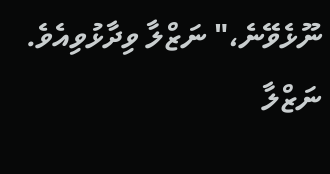ނޫޅެވޭނެ،" ނަޒްލާ ވިދާޅުވިއެވެ.
ނަޒްލާ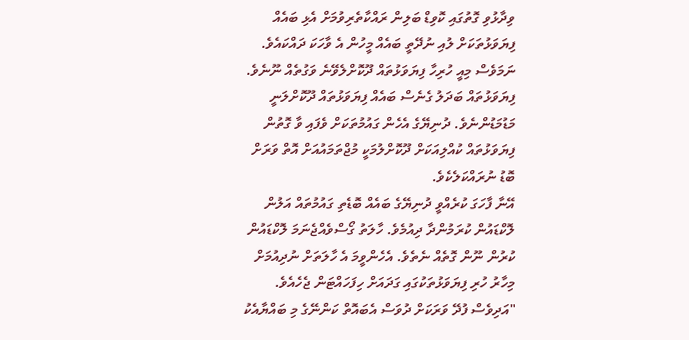ވިދާޅުވި ގޮތުގައި ކޮވިޑް ބަލިން ރައްކާތެރިވުމަށް އެޅި ބައެއް ފިޔަވަޅުތަކަށް ލުއި ނުދޭތީ ބައެއް މީހުން އެ ވާހަކަ ދައްކައެވެ. ނަމަވެސް މިއީ ހުރިހާ ފިޔަވަޅުތައް ދޫކޮށްލެވޭނެ ވަގުތެއް ނޫނެވެ. ފިޔަވަޅުތައް ބަދަލު ގެނެސް ބައެއް ފިޔަވަޅުތައް ދޫކޮށްލަނީ މަޑުމަޑުންނެވެ. ދުނިޔޭގެ އެހެން ގައުމުތަކަށް ވެފައި ވާ ގޮތުން ފިޔަވަޅުތައް ކުއްލިއަކަށް ދޫކޮށްލުމަކީ މުޖްތަމައުއަށް އޮތް ވަރަށް ބޮޑު ނުރައްކަލެކެވެ.
އޭނާ ފާހަގަ ކުރެއްވީ ދުނިޔޭގެ ބައެއް ބޮޑެތި ގައުމުތައް އަލުން ލޮކްޑައުން ކުރަމުންދާ ދިއުމެވެ. ހާލަތު ގޯސްވެއްޖެނަމަ ލޮކްޑައުން ކުރުން ނޫން ގޮތެއް ނެތެވެ. އެހެންވީމަ އެ ހާލަތަށް ނުދިއުމަށް މިހާރު ހުރި ފިޔަވަޅުތަކުގައި ގަދައަށް ހިފަހައްޓަން ޖެހެއެވެ.
"އަދިވެސް ފުދޭ ވަރަކަށް ދުވަސް އެބައޮތް ކަންނޭގެ މި ބައްޔާއެކު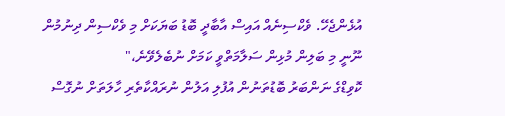އުޅެންޖެހޭ. ވެކްސިނެއް އައިސް އާބާދީ ބޮޑު ބަޔަކަށް މި ވެކްސިން ދިނުމުން ނޫނީ މި ބަލިން މުޅިން ސަލާމަތްވީ ކަމަށް ނުބެލެވޭނެ،"
ކޮވިޑްގެ ނަންބަރު ބޮޑުތަނުން އުފުލި އަލުން ނުރައްކާތެރި ހާލަތަށް ނުގޮސް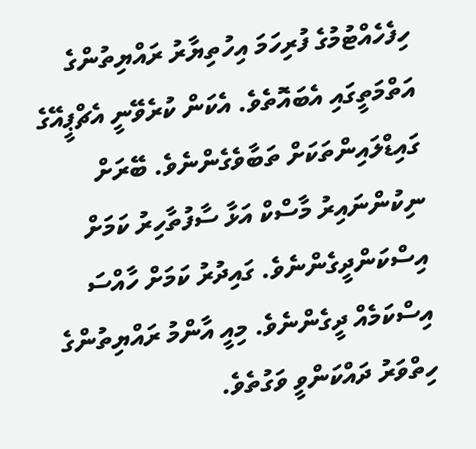ހިފެހެއްޓުމުގެ ފުރިހަމަ އިހުތިޔާރު ރައްޔިތުންގެ އަތްމަތީގައި އެބައޮތެވެ. އެކަން ކުރެވޭނީ އެޗްޕީއޭގެ ގައިޑްލައިންތަކަށް ތަބާވެގެންނެވެ. ބޭރަށް ނިކުންނައިރު މާސްކް އަޅާ ސާފުތާހިރު ކަމަށް އިސްކަންދީގެންނެވެ. ގައިދުރު ކަމަށް ހާއްސަ އިސްކަމެއް ދީގެންނެވެ. މިއީ އާންމު ރައްޔިތުންގެ ހިތްވަރު ދައްކަންވީ ވަގުތެވެ.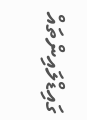ގައިޑްލައިންތައް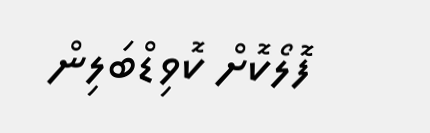ފޮލޯކޮށް ކޮވިޑްބަލިން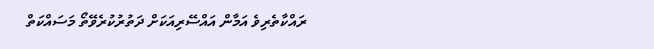ރައްކާތެރިވެ އަމާން އައްސޭރިއަކަށް ދަތުރުކުރެވޭތޯ މަސައްކަތް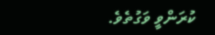ކުރަންވީ ވަގުތެވެ.